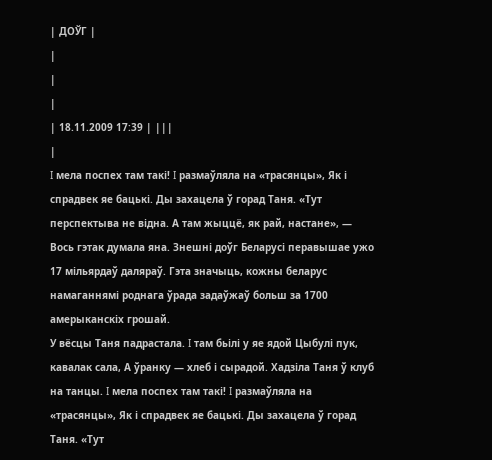| ДОЎГ |
|
|
|
| 18.11.2009 17:39 | |||
|
I мела поспех там такі! I размаўляла на «трасянцы», Як і спрадвек яе бацькі. Ды захацела ў горад Таня. «Тут перспектыва не відна. А там жыццё, як рай, настане», — Вось гэтак думала яна. Знешні доўг Беларусі перавышае ужо 17 мільярдаў даляраў. Гэта значыць, кожны беларус намаганнямі роднага ўрада задаўжаў больш за 1700 амерыканскіх грошай.
У вёсцы Таня падрастала. I там бьілі у яе ядой Цыбулі пук, кавалак сала, А ўранку — хлеб і сырадой. Хадзіла Таня ў клуб на танцы. I мела поспех там такі! I размаўляла на «трасянцы», Як і спрадвек яе бацькі. Ды захацела ў горад Таня. «Тут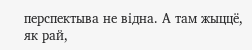перспектыва не відна. А там жыццё, як рай,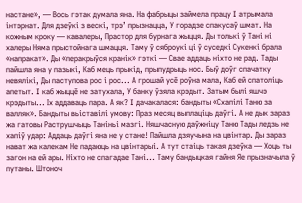настане», — Вось гэтак думала яна. На фабрыцы займела працу I атрымала інтэрнат. Для дзеўкі з вескі, трэ’ прызнацца, У горадзе спакусаў шмат. На кожным кроку — кавалеры, Прастор для бурнага жыцця. Ды толькі ў Тані ні халеры Няма прыстойнага шмацця. Таму ў сяброукі ці ў суседкі Сукенкі брала «напракат». Ды «перакрыўся кранік» гэткі — Свае аддаць ніхто не рад. Тады пайшла яна у пазыкі, Каб мець прыкід, прыпудрыць нос. Быў доўг спачатку невялікі, Ды паступова рос і рос... А грошай усё роўна мала, Каб ей спатоліць апетыт. I каб жыццё не затухала, У банку ўзяла крэдыт. Затым былі яшчэ крэдыты... Іх аддаваць пара. А як? I дачакалася: бандыты «Схапілі Таню за валляк». Бандыты вьіставілі умову: Праз месяц выплаціць даўгі. А не дык зараз жа гатовы Раструшчыць Таніньі мазгі. Няшчасную даўжніцу Таню Тады ледзь не хапіў удар: Аддаць даўгі яна не у стане! Пайшла дзяучына на цвінтар. Ды зараз нават жа калекам Не падаюць на цвінтарыі. А тут стаіць такая дзеўка — Хоць ты загон на ей ары. Ніхто не спагадае Тані... Таму бандыцкая гайня Яе прызначыла ў путаны. Штоноч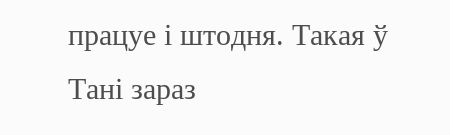працуе і штодня. Такая ў Тані зараз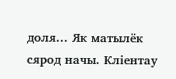доля... Як матылёк сярод начы. Кліентау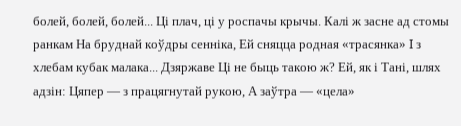болей, болей, болей... Ці плач, ці у роспачы крычы. Калі ж засне ад стомы ранкам На бруднай коўдры сенніка, Ей сняцца родная «трасянка» I з хлебам кубак малака... Дзяржаве Ці не быць такою ж? Ей, як і Тані, шлях адзін: Цяпер — з працягнутай рукою, А заўтра — «цела»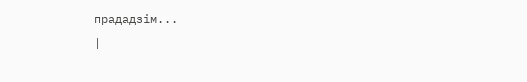прададзім...
|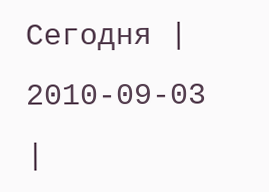Сегодня | 2010-09-03 |